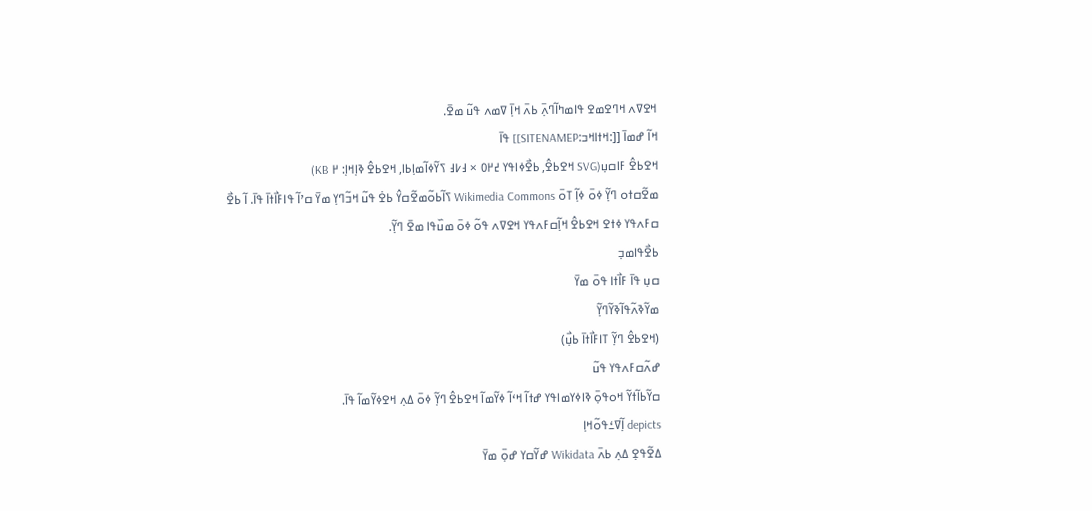ߞߐߜߍ ߞߣߐߘߐ ߟߊߘߤߊ߬ߣߍ߲߫ ߕߍ߫ ߞߊ߲߫ ߜߘߍ ߟߎ߬ ߘߐ߫.
ߞߊ߬ ߝߘߊ߫ [[:ߞߙߊߞߏ:SITENAMEP]] ߟߊ߫
ߞߐߕߐ߮ ߓߊߛߎ߲(SVG ߞߐߕߐ߮, ߕߐ߯ߦߊߟߌ ߄߂߀ × ߃߇߃ ߖߌ߬ߦߊ߬ߘߊ߲ߕߊ, ߞߐߕߐ߮ ߢߊ߲ߞߊ߲: ߂ KB)
ߘߐ߬ߛߙߋ ߣߌ߲߬ ߦߋ߫ ߦߊ߲߬ ߠߋ߫ Wikimedia Commons ߖߊ߬ߕߋ߬ߘߐ߬ߛߌ߮ ߕߐ߭ ߟߎ߬ ߞߏ߬ߣߌ߲ ߘߌ߫ ߛߴߊ߬ ߟߊߓߊ߯ߙߊ߫ ߟߊ߫. ߊ߬ ߕߐ߯ ߛߓߍߟߌ ߦߙߐ ߞߐߕߐ߮ ߞߊ߲߬ߛߓߍߟߌ ߞߐߜߍ ߟߋ߬ ߦߋ߫ ߘߎ߰ߟߊ ߘߐ߫ ߣߌ߲߬.
ߕߐ߯ߟߊߘߏ߲
ߛߎ߲ ߟߊ߫ ߓߊ߯ߙߊ ߟߋ߫ ߘߌ߫
ߘߌ߬ߢߍ߬ߟߊ߬ߢߌ߬ߣߌ߲߬
(ߞߐߕߐ߮ ߣߌ߲߬ ߠߊߓߊ߯ߙߊ߫ ߕߎ߲߯)
ߝߍ߬ߛߓߍߟߌ ߟߎ߬
ߛߌ߬ߕߊ߬ߙߌ߬ ߞߋߟߋ߲߫ ߢߊߦߌߘߊߟߌ ߝߙߊ߬ ߞߵߊ߬ ߦߌ߬ߘߊ߬ ߞߐߕߐ߮ ߣߌ߲߬ ߦߋ߫ ߡߍ߲ ߞߐߦߌ߬ߘߊ߬ ߟߊ߫.
depicts ߊ߲߬ߜߑߟߋ߬ߞߊ߲
ߡߐ߬ߟߐ߲ ߡߍ߲ ߕߍ߫ Wikidata ߝߌ߬ߛߌ ߝߋ߲߫ ߘߌ߫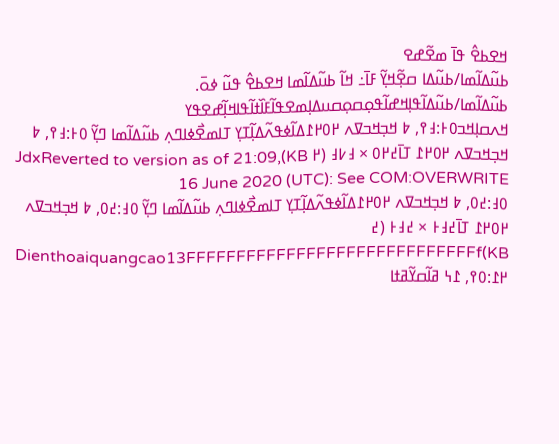ߞߐߕߐ߮ ߟߊ߫ ߘߐ߬ߝߐ
ߕߎ߬ߡߊ߬ߘߊ/ߕߎ߬ߡߊ ߛߐ߲߬ߞߌ߲߬ ߓߊ߫߸ ߞߊ߬ ߕߎ߬ߡߊ߬ߘߊ ߞߐߕߐ߮ ߟߎ߬ ߦߋ߫.
ߕߎ߬ߡߊ߬ߘߊ/ߕߎ߬ߡߊ߬ߟߊ߲ߞߝߊ߬ߟߋ߲ߛߋ߲ߛߎߡߊ߲ߘߐߟߊ߬ߓߊ߰ߙߊ߬ߟߊߞߊ߲߬ߝߐߟߌ
ߞߍߛߊ߲ߞߏ߀߅:߃߉, ߈ ߞߏ߲ߞߏߜߍ ߂߀߂߁ߡߊ߬ߦߟߍ߬ߡߊ߲߬ߠߌ߲ ߠߊߘߐ߯ߦߊߣߍ߲ ߕߎ߬ߡߊ߬ߘߊ ߣߌ߲߬ ߀߅:߃߉, ߈ ߞߏ߲ߞߏߜߍ ߂߀߂߁ ߠߊ߫߄߂߀ × ߃߇߃ (߂ KB)JdxReverted to version as of 21:09, 16 June 2020 (UTC): See COM:OVERWRITE
߀߃:߄߀, ߈ ߞߏ߲ߞߏߜߍ ߂߀߂߁ߡߊ߬ߦߟߍ߬ߡߊ߲߬ߠߌ߲ ߠߊߘߐ߯ߦߊߣߍ߲ ߕߎ߬ߡߊ߬ߘߊ ߣߌ߲߬ ߀߃:߄߀, ߈ ߞߏ߲ߞߏߜߍ ߂߀߂߁ ߠߊ߫߄߃߅ × ߄߃߅ (߄ KB)Dienthoaiquangcao13FFFFFFFFFFFFFFFFFFFFFFFFFFFFFf
߂߁:߀߉, ߁߆ ߥߊ߬ߛߌ߬ߥߙߊ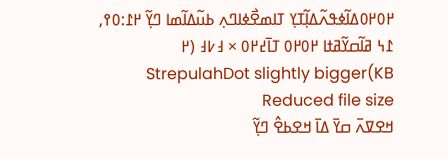߂߀߂߀ߡߊ߬ߦߟߍ߬ߡߊ߲߬ߠߌ߲ ߠߊߘߐ߯ߦߊߣߍ߲ ߕߎ߬ߡߊ߬ߘߊ ߣߌ߲߬ ߂߁:߀߉, ߁߆ ߥߊ߬ߛߌ߬ߥߙߊ ߂߀߂߀ ߠߊ߫߄߂߀ × ߃߇߃ (߂ KB)StrepulahDot slightly bigger Reduced file size
ߞߐߜߍ߫ ߛߌ߫ ߡߊ߫ ߞߐߕߐ߮ ߣߌ߲߬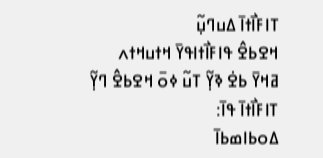ߠߊߓߊ߯ߙߊ߫ ߡߎߣߎ߲߬
ߞߐߕߐ߮ ߟߊߓߊ߯ߙߊߟߌ߫ ߞߙߎߞߙߍ
ߥߞߌ߫ ߕߐ߭ ߢߌ߲߬ ߠߎ߬ ߦߋ߫ ߞߐߕߐ߮ ߣߌ߲߬ ߠߊߓߊ߯ߙߊ߫ ߟߊ߫:
ߡߋߕߊߘߕߊ߫